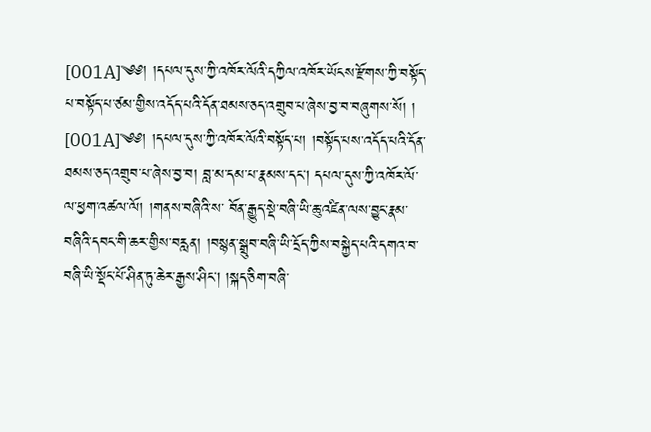[001A]༄༅། །དཔལ་དུས་ཀྱི་འཁོར་ལོའི་དཀྱིལ་འཁོར་ཡོངས་རྫོགས་ཀྱི་བསྟོད་པ་བསྟོད་པ་ཙམ་གྱིས་འདོད་པའི་དོན་ཐམས་ཅད་འགྲུབ་པ་ཞེས་བྱ་བ་བཞུགས་སོ། ། [001A]༄༅། །དཔལ་དུས་ཀྱི་འཁོར་ལོའི་བསྟོད་པ། །བསྟོད་པས་འདོད་པའི་དོན་ཐམས་ཅད་འགྲུབ་པ་ཞེས་བྱ་བ། བླ་མ་དམ་པ་རྣམས་དང། དཔལ་དུས་ཀྱི་འཁོར་ལོ་ལ་ཕྱག་འཚལ་ལོ། །གནས་བཞིའི་ས་ བོན་རྒྱུད་སྡེ་བཞི་ཡི་ཆུ་འཛིན་ལས་བྱུང་རྣམ་བཞིའི་དབང་གི་ཆར་གྱིས་བརླན། །བསྙན་སྒྲུབ་བཞི་ཡི་དྲོད་ཀྱིས་བསྐྱེད་པའི་དགའ་བ་བཞི་ཡི་སྡོང་པོ་ཤིན་ཏུ་ཆེར་རྒྱས་ཤིང། །སྐད་ཅིག་བཞི་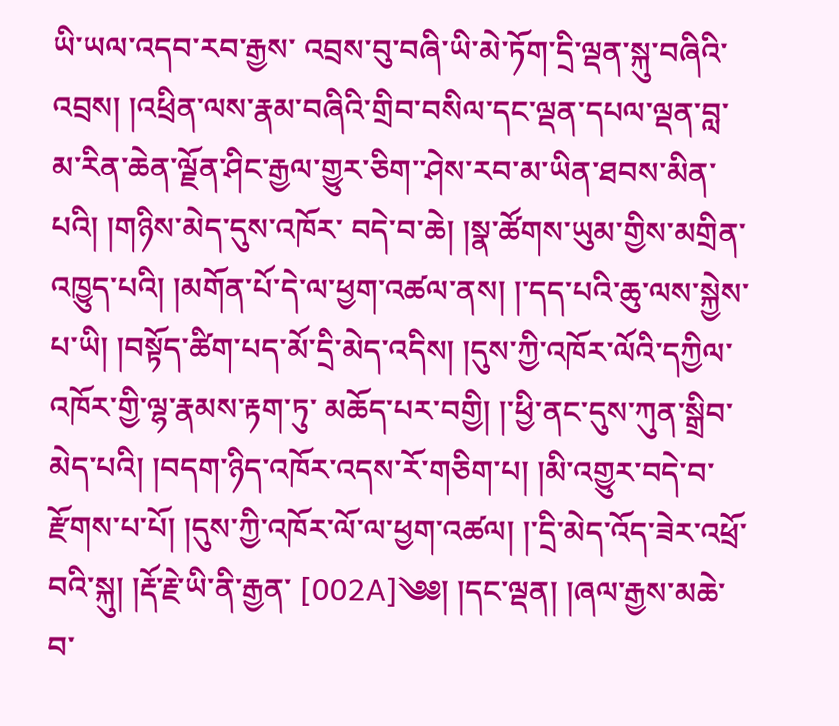ཡི་ཡལ་འདབ་རབ་རྒྱས་ འབྲས་བུ་བཞི་ཡི་མེ་ཏོག་དྲི་ལྡན་སྐུ་བཞིའི་འབྲས། །འཕྲིན་ལས་རྣམ་བཞིའི་གྲིབ་བསིལ་དང་ལྡན་དཔལ་ལྡན་བླ་མ་རིན་ཆེན་ལྗོན་ཤིང་རྒྱལ་གྱུར་ཅིག་་ཤེས་རབ་མ་ཡིན་ཐབས་མིན་པའི། །གཉིས་མེད་དུས་འཁོར་ བདེ་བ་ཆེ། །སྣ་ཚོགས་ཡུམ་གྱིས་མགྲིན་འཁྱུད་པའི། །མགོན་པོ་དེ་ལ་ཕྱག་འཚལ་ནས། །་དད་པའི་ཆུ་ལས་སྐྱེས་པ་ཡི། །བསྟོད་ཚིག་པད་མོ་དྲི་མེད་འདིས། །དུས་ཀྱི་འཁོར་ལོའི་དཀྱིལ་འཁོར་གྱི་ལྷ་རྣམས་རྟག་ཏུ་ མཆོད་པར་བགྱི། །་ཕྱི་ནང་དུས་ཀུན་སྒྲིབ་མེད་པའི། །བདག་ཉིད་འཁོར་འདས་རོ་གཅིག་པ། །མི་འགྱུར་བདེ་བ་རྫོགས་པ་པོ། །དུས་ཀྱི་འཁོར་ལོ་ལ་ཕྱག་འཚལ། །་དྲི་མེད་འོད་ཟེར་འཕྲོ་བའི་སྐུ། །རྡོ་རྗེ་ཡི་ནི་རྒྱན་ [002A]༄༅། །དང་ལྡན། །ཞལ་རྒྱས་མཆེ་བ་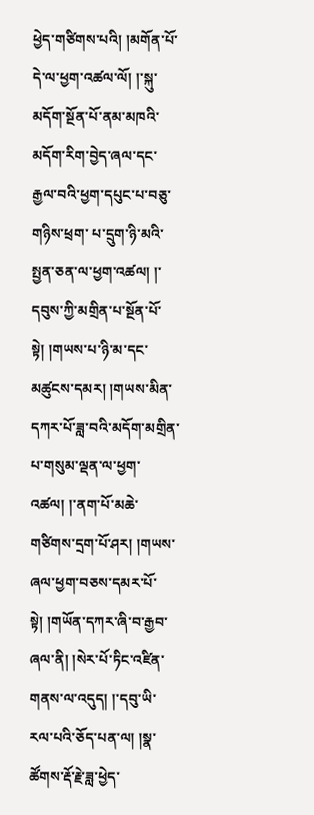ཕྱེད་གཙིགས་པའི། །མགོན་པོ་དེ་ལ་ཕྱག་འཚལ་ལོ། །་སྐུ་མདོག་སྔོན་པོ་ནམ་མཁའི་མདོག་རིག་བྱེད་ཞལ་དང་རྒྱལ་བའི་ཕྱག་དཔུང་པ་བཅུ་གཉིས་ཕྲག་ པ་དྲུག་ཉི་མའི་སྤྱན་ཅན་ལ་ཕྱག་འཚལ། །་དབུས་ཀྱི་མགྲིན་པ་སྔོན་པོ་སྟེ། །གཡས་པ་ཉི་མ་དང་མཚུངས་དམར། །གཡས་མིན་དཀར་པོ་ཟླ་བའི་མདོག་མགྲིན་པ་གསུམ་ལྡན་ལ་ཕྱག་འཚལ། །་ནག་པོ་མཆེ་ གཙིགས་དྲག་པོ་ཤར། །གཡས་ཞལ་ཕྱག་བཅས་དམར་པོ་སྟེ། །གཡོན་དཀར་ཞི་བ་རྒྱབ་ཞལ་ནི། །སེར་པོ་ཏིང་འཛིན་གནས་ལ་འདུད། །་དབུ་ཡི་རལ་པའི་ཅོད་པན་ལ། །སྣ་ཚོགས་རྡོ་རྗེ་ཟླ་ཕྱེད་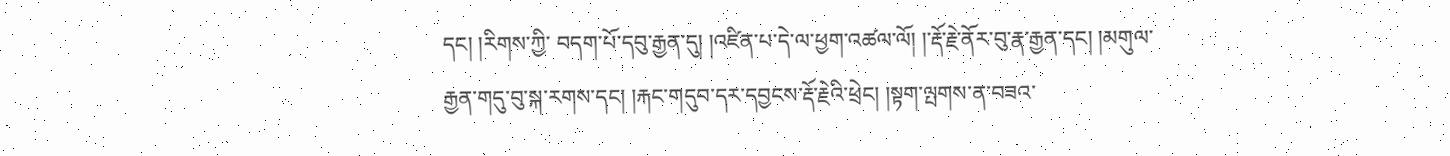དང། །རིགས་ཀྱི་ བདག་པོ་དབུ་རྒྱན་དུ། །འཛིན་པ་དེ་ལ་ཕྱག་འཚལ་ལོ། །་རྡོ་རྗེ་ནོར་བུ་རྣ་རྒྱན་དང། །མགུལ་རྒྱན་གདུ་བུ་སྐ་རགས་དང། །རྐང་གདུབ་དར་དབྱངས་རྡོ་རྗེའི་ཕྲེང། །སྟག་ལྤགས་ན་བཟའ་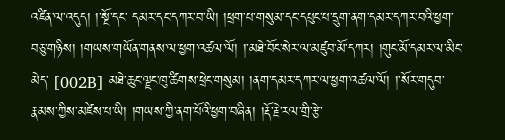འཛིན་ལ་འདུད། །་སྔོ་དང་ དམར་དང་དཀར་བ་ཡི། །ཕྲག་པ་གསུམ་དང་དཔུང་པ་དྲུག་ནག་དམར་དཀར་བའི་ཕྱག་བཅུ་གཉིས། །གཡས་གཡོན་གནས་ལ་ཕྱག་འཚལ་ལོ། །་མཐེ་བོང་སེར་ལ་མཛུབ་མོ་དཀར། །གུང་མོ་དམར་ལ་མིང་མེད་ [002B] མཐེ་ཆུང་ལྗང་ཁུ་ཚིགས་ཕྲེང་གསུམ། །ནག་དམར་དཀར་ལ་ཕྱག་འཚལ་ལོ། །་སོར་གདུབ་རྣམས་ཀྱིས་མཛེས་པ་ཡི། །གཡས་ཀྱི་ནག་པོའི་ཕྱག་བཞིན། །རྡོ་རྗེ་རལ་གྲི་རྩེ་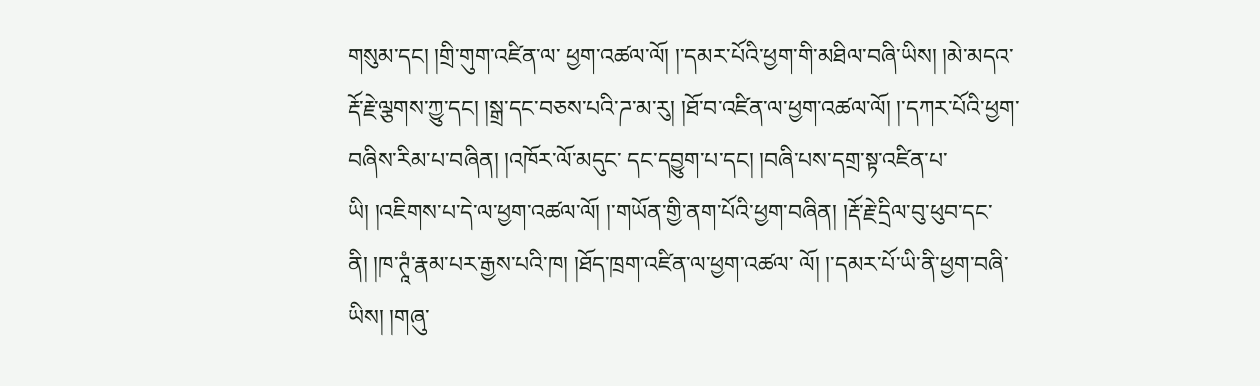གསུམ་དང། །གྲི་གུག་འཛིན་ལ་ ཕྱག་འཚལ་ལོ། །་དམར་པོའི་ཕྱག་གི་མཐིལ་བཞི་ཡིས། །མེ་མདའ་རྡོ་རྗེ་ལྕགས་ཀྱུ་དང། །སྒྲ་དང་བཅས་པའི་ཌ་མ་རུ། །ཐོ་བ་འཛིན་ལ་ཕྱག་འཚལ་ལོ། །་དཀར་པོའི་ཕྱག་བཞིས་རིམ་པ་བཞིན། །འཁོར་ལོ་མདུང་ དང་དབྱུག་པ་དང། །བཞི་པས་དགྲ་སྟ་འཛིན་པ་ཡི། །འཇིགས་པ་དེ་ལ་ཕྱག་འཚལ་ལོ། །་གཡོན་གྱི་ནག་པོའི་ཕྱག་བཞིན། །རྡོ་རྗེ་དྲིལ་བུ་ཕུབ་དང་ནི། །ཁ་ཊཱཾ་རྣམ་པར་རྒྱས་པའི་ཁ། །ཐོད་ཁྲག་འཛིན་ལ་ཕྱག་འཚལ་ ལོ། །་དམར་པོ་ཡི་ནི་ཕྱག་བཞི་ཡིས། །གཞུ་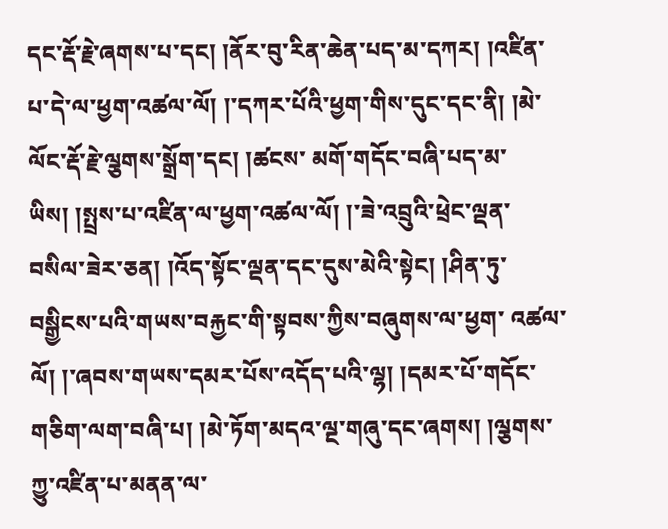དང་རྡོ་རྗེ་ཞགས་པ་དང། །ནོར་བུ་རིན་ཆེན་པད་མ་དཀར། །འཛིན་པ་དེ་ལ་ཕྱག་འཚལ་ལོ། །་དཀར་པོའི་ཕྱག་གིས་དུང་དང་ནི། །མེ་ལོང་རྡོ་རྗེ་ལྕགས་སྒྲོག་དང། །ཚངས་ མགོ་གདོང་བཞི་པད་མ་ཡིས། །སྤྲས་པ་འཛིན་ལ་ཕྱག་འཚལ་ལོ། །་ཟེ་འབྲུའི་ཕྲེང་ལྡན་བསིལ་ཟེར་ཅན། །འོད་སྟོང་ལྡན་དང་དུས་མེའི་སྟེང། །ཤིན་ཏུ་བསྒྱིངས་པའི་གཡས་བརྐྱང་གི་སྟབས་ཀྱིས་བཞུགས་ལ་ཕྱག་ འཚལ་ལོ། །་ཞབས་གཡས་དམར་པོས་འདོད་པའི་ལྷ། །དམར་པོ་གདོང་གཅིག་ལག་བཞི་པ། །མེ་ཏོག་མདའ་ལྔ་གཞུ་དང་ཞགས། །ལྕགས་ཀྱུ་འཛིན་པ་མནན་ལ་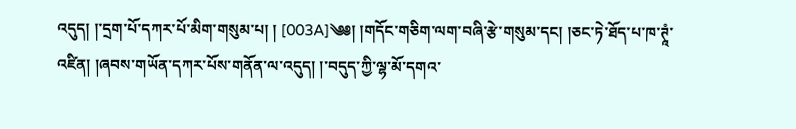འདུད། །་དྲག་པོ་དཀར་པོ་མིག་གསུམ་པ། ། [003A]༄༅། །གདོང་གཅིག་ལག་བཞི་རྩེ་གསུམ་དང། །ཅང་ཏེ་ཐོད་པ་ཁ་ཊཱཾ་འཛིན། །ཞབས་གཡོན་དཀར་པོས་གནོན་ལ་འདུད། །་བདུད་ཀྱི་ལྷ་མོ་དགའ་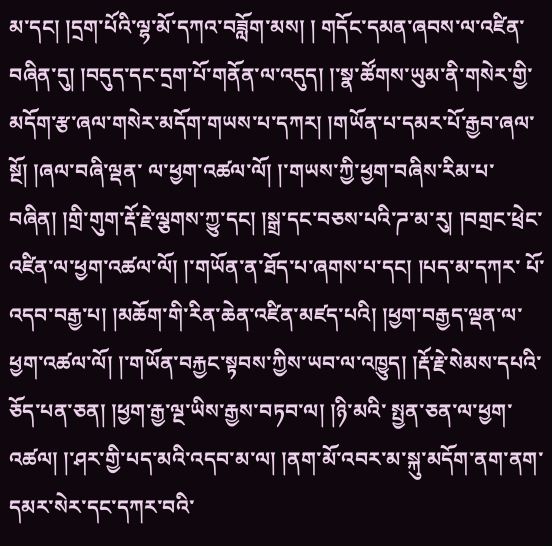མ་དང། །དྲག་པོའི་ལྷ་མོ་དཀའ་བཟློག་མས། ། གདོང་དམན་ཞབས་ལ་འཛིན་བཞིན་དུ། །བདུད་དང་དྲག་པོ་གནོན་ལ་འདུད། །་སྣ་ཚོགས་ཡུམ་ནི་གསེར་གྱི་མདོག་རྩ་ཞལ་གསེར་མདོག་གཡས་པ་དཀར། །གཡོན་པ་དམར་པོ་རྒྱབ་ཞལ་སྔོ། །ཞལ་བཞི་ལྡན་ ལ་ཕྱག་འཚལ་ལོ། །་གཡས་ཀྱི་ཕྱག་བཞིས་རིམ་པ་བཞིན། །གྲི་གུག་རྡོ་རྗེ་ལྕགས་ཀྱུ་དང། །སྒྲ་དང་བཅས་པའི་ཌ་མ་རུ། །བགྲང་ཕྲེང་འཛིན་ལ་ཕྱག་འཚལ་ལོ། །་གཡོན་ན་ཐོད་པ་ཞགས་པ་དང། །པད་མ་དཀར་ པོ་འདབ་བརྒྱ་པ། །མཆོག་གི་རིན་ཆེན་འཛིན་མཛད་པའི། །ཕྱག་བརྒྱད་ལྡན་ལ་ཕྱག་འཚལ་ལོ། །་གཡོན་བརྐྱང་སྟབས་ཀྱིས་ཡབ་ལ་འཁྱུད། །རྡོ་རྗེ་སེམས་དཔའི་ཅོད་པན་ཅན། །ཕྱག་རྒྱ་ལྔ་ཡིས་རྒྱས་བཏབ་ལ། །ཉི་མའི་ སྤྱན་ཅན་ལ་ཕྱག་འཚལ། །་ཤར་གྱི་པད་མའི་འདབ་མ་ལ། །ནག་མོ་འབར་མ་སྐུ་མདོག་ནག་ནག་དམར་སེར་དང་དཀར་བའི་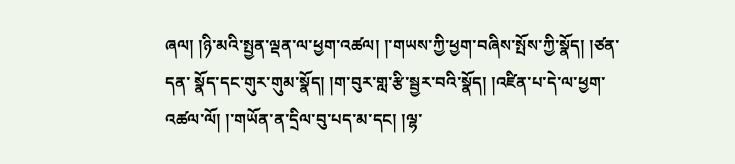ཞལ། །ཉི་མའི་སྤྱན་ལྡན་ལ་ཕྱག་འཚལ། །་གཡས་ཀྱི་ཕྱག་བཞིས་སྤོས་ཀྱི་སྣོད། །ཙན་དན་ སྣོད་དང་གུར་གུམ་སྣོད། །ག་བུར་གླ་རྩི་སྦྱར་བའི་སྣོད། །འཛིན་པ་དེ་ལ་ཕྱག་འཚལ་ལོ། །་གཡོན་ན་དྲིལ་བུ་པད་མ་དང། །ལྷ་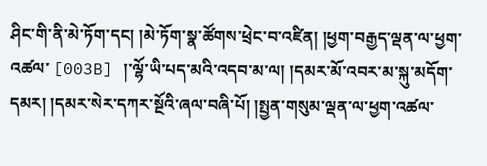ཤིང་གི་ནི་མེ་ཏོག་དང། །མེ་ཏོག་སྣ་ཚོགས་ཕྲེང་བ་འཛིན། །ཕྱག་བརྒྱད་ལྡན་ལ་ཕྱག་འཚལ་ [003B] །་ལྷོ་ཡི་པད་མའི་འདབ་མ་ལ། །དམར་མོ་འབར་མ་སྐུ་མདོག་དམར། །དམར་སེར་དཀར་སྔོའི་ཞལ་བཞི་པོ། །སྤྱན་གསུམ་ལྡན་ལ་ཕྱག་འཚལ་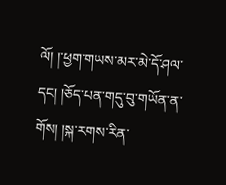ལོ། །་ཕྱག་གཡས་མར་མེ་དོ་ཤལ་དང། །ཅོད་པན་གདུ་བུ་གཡོན་ན་གོས། །སྐ་རགས་རིན་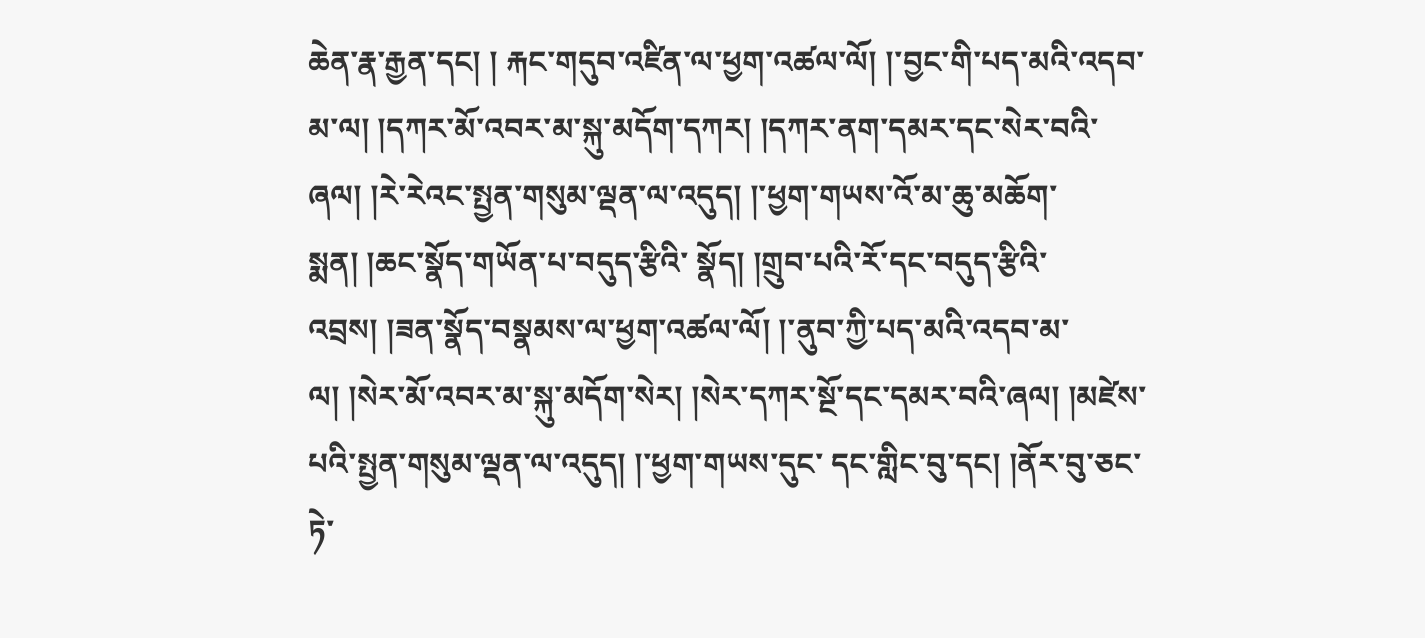ཆེན་རྣ་རྒྱན་དང། ། རྐང་གདུབ་འཛིན་ལ་ཕྱག་འཚལ་ལོ། །་བྱང་གི་པད་མའི་འདབ་མ་ལ། །དཀར་མོ་འབར་མ་སྐུ་མདོག་དཀར། །དཀར་ནག་དམར་དང་སེར་བའི་ཞལ། །རེ་རེའང་སྤྱན་གསུམ་ལྡན་ལ་འདུད། །་ཕྱག་གཡས་འོ་མ་ཆུ་མཆོག་སྨན། །ཆང་སྣོད་གཡོན་པ་བདུད་རྩིའི་ སྣོད། །གྲུབ་པའི་རོ་དང་བདུད་རྩིའི་འབྲས། །ཟན་སྣོད་བསྣམས་ལ་ཕྱག་འཚལ་ལོ། །་ནུབ་ཀྱི་པད་མའི་འདབ་མ་ལ། །སེར་མོ་འབར་མ་སྐུ་མདོག་སེར། །སེར་དཀར་སྔོ་དང་དམར་བའི་ཞལ། །མཛེས་པའི་སྤྱན་གསུམ་ལྡན་ལ་འདུད། །་ཕྱག་གཡས་དུང་ དང་གླིང་བུ་དང། །ནོར་བུ་ཅང་ཏེ་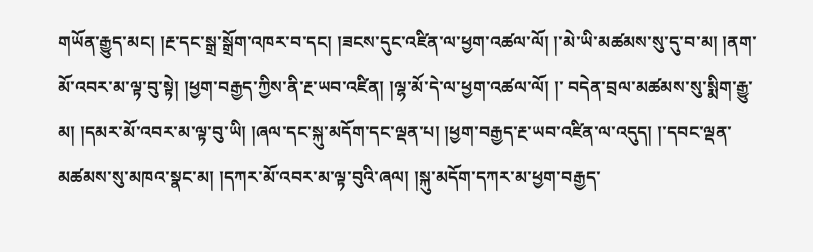གཡོན་རྒྱུད་མང། །རྔ་དང་སྒྲ་སྒྲོག་འཁར་བ་དང། །ཟངས་དུང་འཛིན་ལ་ཕྱག་འཚལ་ལོ། །་མེ་ཡི་མཚམས་སུ་དུ་བ་མ། །ནག་མོ་འབར་མ་ལྟ་བུ་སྟེ། །ཕྱག་བརྒྱད་ཀྱིས་ནི་རྔ་ཡབ་འཛིན། །ལྷ་མོ་དེ་ལ་ཕྱག་འཚལ་ལོ། །་ བདེན་བྲལ་མཚམས་སུ་སྨིག་རྒྱུ་མ། །དམར་མོ་འབར་མ་ལྟ་བུ་ཡི། །ཞལ་དང་སྐུ་མདོག་དང་ལྡན་པ། །ཕྱག་བརྒྱད་རྔ་ཡབ་འཛིན་ལ་འདུད། །་དབང་ལྡན་མཚམས་སུ་མཁའ་སྣང་མ། །དཀར་མོ་འབར་མ་ལྟ་བུའི་ཞལ། །སྐུ་མདོག་དཀར་མ་ཕྱག་བརྒྱད་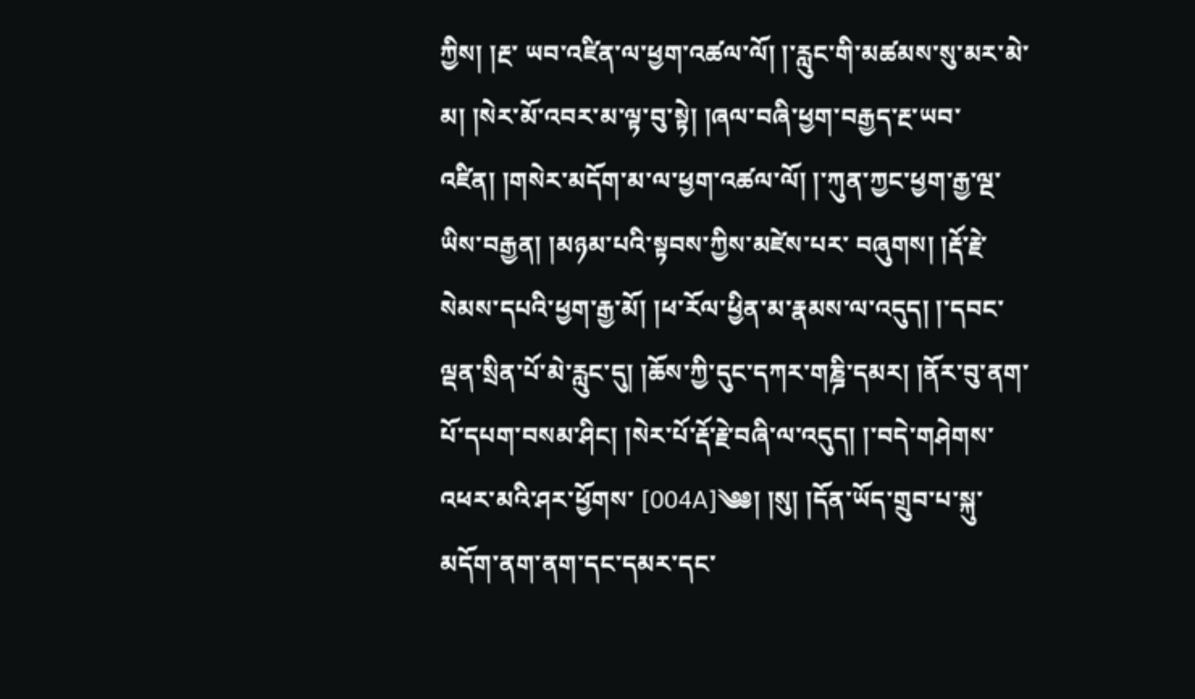ཀྱིས། །རྔ་ ཡབ་འཛིན་ལ་ཕྱག་འཚལ་ལོ། །་རླུང་གི་མཚམས་སུ་མར་མེ་མ། །སེར་མོ་འབར་མ་ལྟ་བུ་སྟེ། །ཞལ་བཞི་ཕྱག་བརྒྱད་རྔ་ཡབ་འཛིན། །གསེར་མདོག་མ་ལ་ཕྱག་འཚལ་ལོ། །་ཀུན་ཀྱང་ཕྱག་རྒྱ་ལྔ་ཡིས་བརྒྱན། །མཉམ་པའི་སྟབས་ཀྱིས་མཛེས་པར་ བཞུགས། །རྡོ་རྗེ་སེམས་དཔའི་ཕྱག་རྒྱ་མོ། །ཕ་རོལ་ཕྱིན་མ་རྣམས་ལ་འདུད། །་དབང་ལྡན་སྲིན་པོ་མེ་རླུང་དུ། །ཆོས་ཀྱི་དུང་དཀར་གཎྜི་དམར། །ནོར་བུ་ནག་པོ་དཔག་བསམ་ཤིང། །སེར་པོ་རྡོ་རྗེ་བཞི་ལ་འདུད། །་བདེ་གཤེགས་འཕར་མའི་ཤར་ཕྱོགས་ [004A]༄༅། །སུ། །དོན་ཡོད་གྲུབ་པ་སྐུ་མདོག་ནག་ནག་དང་དམར་དང་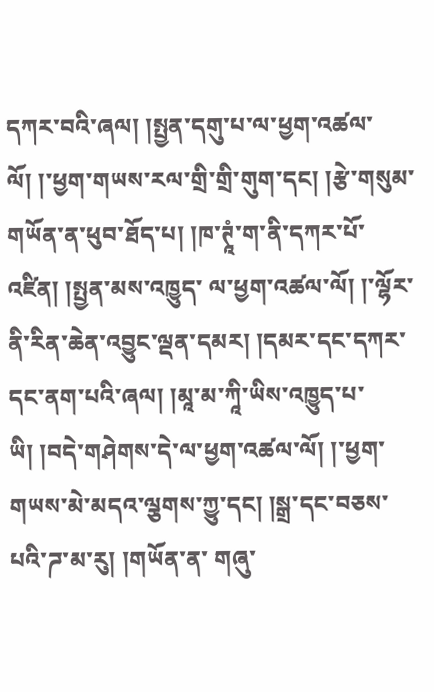དཀར་བའི་ཞལ། །སྤྱན་དགུ་པ་ལ་ཕྱག་འཚལ་ལོ། །་ཕྱག་གཡས་རལ་གྲི་གྲི་གུག་དང། །རྩེ་གསུམ་གཡོན་ན་ཕུབ་ཐོད་པ། །ཁ་ཊཱཾ་ག་ནི་དཀར་པོ་འཛིན། །སྤྱན་མས་འཁྱུད་ ལ་ཕྱག་འཚལ་ལོ། །་ལྷོར་ནི་རིན་ཆེན་འབྱུང་ལྡན་དམར། །དམར་དང་དཀར་དང་ནག་པའི་ཞལ། །མཱ་མ་ཀཱི་ཡིས་འཁྱུད་པ་ཡི། །བདེ་གཤེགས་དེ་ལ་ཕྱག་འཚལ་ལོ། །་ཕྱག་གཡས་མེ་མདའ་ལྕགས་ཀྱུ་དང། །སྒྲ་དང་བཅས་པའི་ཌ་མ་རུ། །གཡོན་ན་ གཞུ་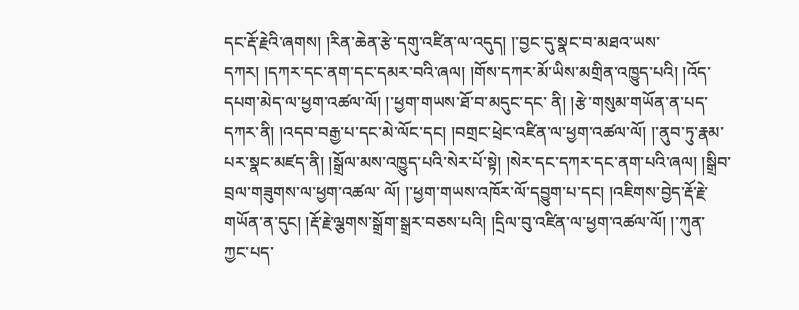དང་རྡོ་རྗེའི་ཞགས། །རིན་ཆེན་རྩེ་དགུ་འཛིན་ལ་འདུད། །་བྱང་དུ་སྣང་བ་མཐའ་ཡས་དཀར། །དཀར་དང་ནག་དང་དམར་བའི་ཞལ། །གོས་དཀར་མོ་ཡིས་མགྲིན་འཁྱུད་པའི། །འོད་དཔག་མེད་ལ་ཕྱག་འཚལ་ལོ། །་ཕྱག་གཡས་ཐོ་བ་མདུང་དང་ ནི། །རྩེ་གསུམ་གཡོན་ན་པད་དཀར་ནི། །འདབ་བརྒྱ་པ་དང་མེ་ལོང་དང། །བགྲང་ཕྲེང་འཛིན་ལ་ཕྱག་འཚལ་ལོ། །་ནུབ་ཏུ་རྣམ་པར་སྣང་མཛད་ནི། །སྒྲོལ་མས་འཁྱུད་པའི་སེར་པོ་སྟེ། །སེར་དང་དཀར་དང་ནག་པའི་ཞལ། །སྒྲིབ་བྲལ་གཟུགས་ལ་ཕྱག་འཚལ་ ལོ། །་ཕྱག་གཡས་འཁོར་ལོ་དབྱུག་པ་དང། །འཇིགས་བྱེད་རྡོ་རྗེ་གཡོན་ན་དུང། །རྡོ་རྗེ་ལྕགས་སྒྲོག་སྒྲར་བཅས་པའི། །དྲིལ་བུ་འཛིན་ལ་ཕྱག་འཚལ་ལོ། །་ཀུན་ཀྱང་པད་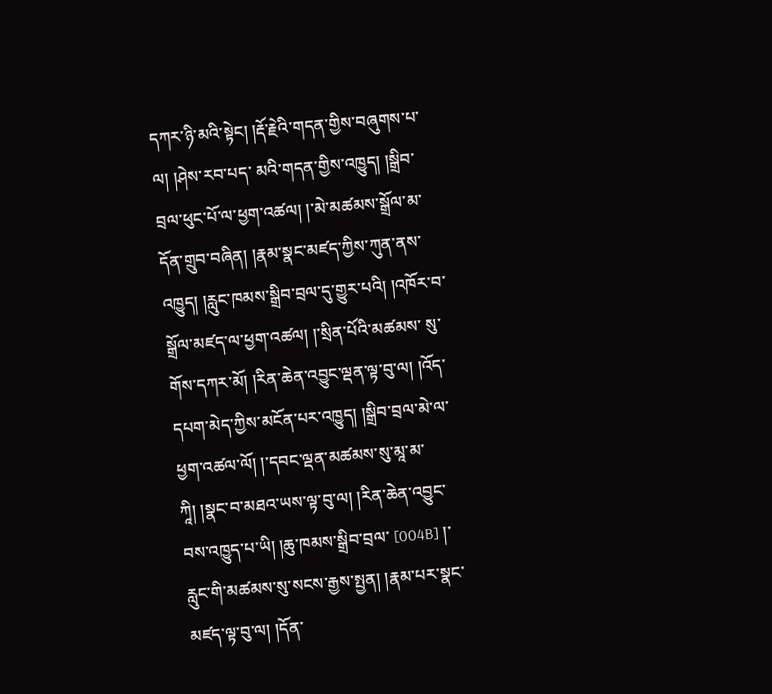དཀར་ཉི་མའི་སྟེང། །རྡོ་རྗེའི་གདན་གྱིས་བཞུགས་པ་ལ། །ཤེས་རབ་པད་ མའི་གདན་གྱིས་འཁྱུད། །སྒྲིབ་བྲལ་ཕུང་པོ་ལ་ཕྱག་འཚལ། །་མེ་མཚམས་སྒྲོལ་མ་དོན་གྲུབ་བཞིན། །རྣམ་སྣང་མཛད་ཀྱིས་ཀུན་ནས་འཁྱུད། །རླུང་ཁམས་སྒྲིབ་བྲལ་དུ་གྱུར་པའི། །འཁོར་བ་སྒྲོལ་མཛད་ལ་ཕྱག་འཚལ། །་སྲིན་པོའི་མཚམས་ སུ་གོས་དཀར་མོ། །རིན་ཆེན་འབྱུང་ལྡན་ལྟ་བུ་ལ། །འོད་དཔག་མེད་ཀྱིས་མངོན་པར་འཁྱུད། །སྒྲིབ་བྲལ་མེ་ལ་ཕྱག་འཚལ་ལོ། །་དབང་ལྡན་མཚམས་སུ་མཱ་མ་ཀཱི། །སྣང་བ་མཐའ་ཡས་ལྟ་བུ་ལ། །རིན་ཆེན་འབྱུང་བས་འཁྱུད་པ་ཡི། །ཆུ་ཁམས་སྒྲིབ་བྲལ་ [004B] །་རླུང་གི་མཚམས་སུ་སངས་རྒྱས་སྤྱན། །རྣམ་པར་སྣང་མཛད་ལྟ་བུ་ལ། །དོན་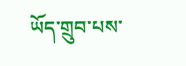ཡོད་གྲུབ་པས་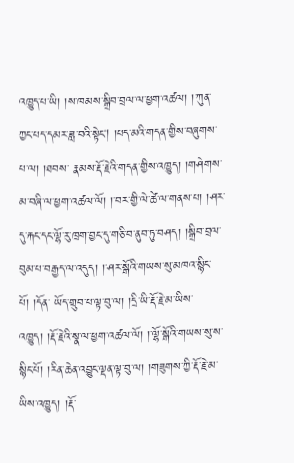འཁྱུད་པ་ཡི། །ས་ཁམས་སྒྲིབ་བྲལ་ལ་ཕྱག་འཚལ། །་ཀུན་ཀྱང་པད་དམར་ཟླ་བའི་སྟེང། །པད་མའི་གདན་གྱིས་བཞུགས་པ་ལ། །ཐབས་ རྣམས་རྡོ་རྗེའི་གདན་གྱིས་འཁྱུད། །གཤེགས་མ་བཞི་ལ་ཕྱག་འཚལ་ལོ། །་བར་གྱི་ལེ་ཚེ་ལ་གནས་པ། །ཤར་དུ་རྐང་དང་ལྷོ་རུ་ཁྲག་བྱང་དུ་གཅི་བ་ནུབ་ཏུ་བཤད། །སྒྲིབ་བྲལ་བུམ་པ་བརྒྱད་ལ་འདུད། །་ཤར་སྒོའི་གཡས་སུ་མཁའ་སྙིང་པོ། །དོན་ ཡོད་གྲུབ་པ་ལྟ་བུ་ལ། །དྲི་ཡི་རྡོ་རྗེ་མ་ཡིས་འཁྱུད། །རྡོ་རྗེའི་སྣ་ལ་ཕྱག་འཚལ་ལོ། །་ལྷོ་སྒོའི་གཡས་སུ་ས་སྙིང་པོ། །རིན་ཆེན་འབྱུང་ལྡན་ལྟ་བུ་ལ། །གཟུགས་ཀྱི་རྡོ་རྗེ་མ་ཡིས་འཁྱུད། །རྡོ་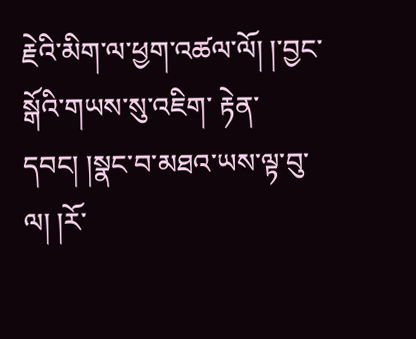རྗེའི་མིག་ལ་ཕྱག་འཚལ་ལོ། །་བྱང་སྒོའི་གཡས་སུ་འཇིག་ རྟེན་དབང། །སྣང་བ་མཐའ་ཡས་ལྟ་བུ་ལ། །རོ་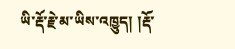ཡི་རྡོ་རྗེ་མ་ཡིས་འཁྱུད། །རྡོ་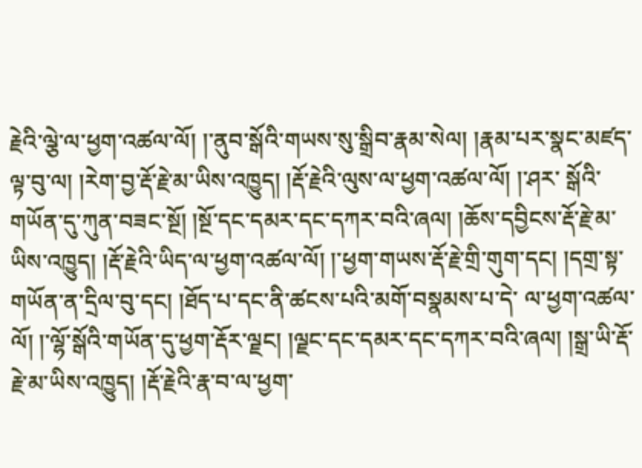རྗེའི་ལྕེ་ལ་ཕྱག་འཚལ་ལོ། །་ནུབ་སྒོའི་གཡས་སུ་སྒྲིབ་རྣམ་སེལ། །རྣམ་པར་སྣང་མཛད་ལྟ་བུ་ལ། །རེག་བྱ་རྡོ་རྗེ་མ་ཡིས་འཁྱུད། །རྡོ་རྗེའི་ལུས་ལ་ཕྱག་འཚལ་ལོ། །་ཤར་ སྒོའི་གཡོན་དུ་ཀུན་བཟང་སྔོ། །སྔོ་དང་དམར་དང་དཀར་བའི་ཞལ། །ཆོས་དབྱིངས་རྡོ་རྗེ་མ་ཡིས་འཁྱུད། །རྡོ་རྗེའི་ཡིད་ལ་ཕྱག་འཚལ་ལོ། །་ཕྱག་གཡས་རྡོ་རྗེ་གྲི་གུག་དང། །དགྲ་སྟ་གཡོན་ན་དྲིལ་བུ་དང། །ཐོད་པ་དང་ནི་ཚངས་པའི་མགོ་བསྣམས་པ་དེ་ ལ་ཕྱག་འཚལ་ལོ། །་ལྷོ་སྒོའི་གཡོན་དུ་ཕྱག་རྡོར་ལྗང། །ལྗང་དང་དམར་དང་དཀར་བའི་ཞལ། །སྒྲ་ཡི་རྡོ་རྗེ་མ་ཡིས་འཁྱུད། །རྡོ་རྗེའི་རྣ་བ་ལ་ཕྱག་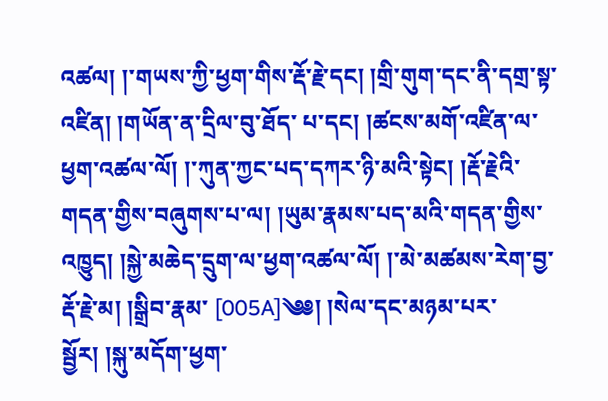འཚལ། །་གཡས་ཀྱི་ཕྱག་གིས་རྡོ་རྗེ་དང། །གྲི་གུག་དང་ནི་དགྲ་སྟ་འཛིན། །གཡོན་ན་དྲིལ་བུ་ཐོད་ པ་དང། །ཚངས་མགོ་འཛིན་ལ་ཕྱག་འཚལ་ལོ། །་ཀུན་ཀྱང་པད་དཀར་ཉི་མའི་སྟེང། །རྡོ་རྗེའི་གདན་གྱིས་བཞུགས་པ་ལ། །ཡུམ་རྣམས་པད་མའི་གདན་གྱིས་འཁྱུད། །སྐྱེ་མཆེད་དྲུག་ལ་ཕྱག་འཚལ་ལོ། །་མེ་མཚམས་རེག་བྱ་རྡོ་རྗེ་མ། །སྒྲིབ་རྣམ་ [005A]༄༅། །སེལ་དང་མཉམ་པར་སྦྱོར། །སྐུ་མདོག་ཕྱག་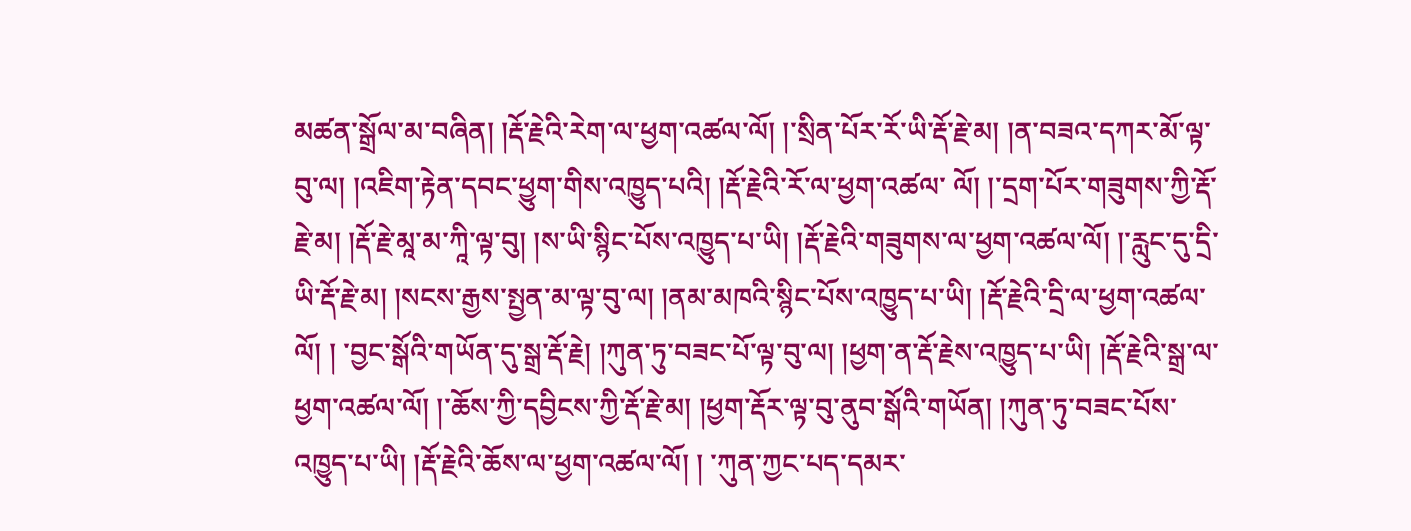མཚན་སྒྲོལ་མ་བཞིན། །རྡོ་རྗེའི་རེག་ལ་ཕྱག་འཚལ་ལོ། །་སྲིན་པོར་རོ་ཡི་རྡོ་རྗེ་མ། །ན་བཟའ་དཀར་མོ་ལྟ་བུ་ལ། །འཇིག་རྟེན་དབང་ཕྱུག་གིས་འཁྱུད་པའི། །རྡོ་རྗེའི་རོ་ལ་ཕྱག་འཚལ་ ལོ། །་དྲག་པོར་གཟུགས་ཀྱི་རྡོ་རྗེ་མ། །རྡོ་རྗེ་མཱ་མ་ཀཱི་ལྟ་བུ། །ས་ཡི་སྙིང་པོས་འཁྱུད་པ་ཡི། །རྡོ་རྗེའི་གཟུགས་ལ་ཕྱག་འཚལ་ལོ། །་རླུང་དུ་དྲི་ཡི་རྡོ་རྗེ་མ། །སངས་རྒྱས་སྤྱན་མ་ལྟ་བུ་ལ། །ནམ་མཁའི་སྙིང་པོས་འཁྱུད་པ་ཡི། །རྡོ་རྗེའི་དྲི་ལ་ཕྱག་འཚལ་ལོ། ། ་བྱང་སྒོའི་གཡོན་དུ་སྒྲ་རྡོ་རྗེ། །ཀུན་ཏུ་བཟང་པོ་ལྟ་བུ་ལ། །ཕྱག་ན་རྡོ་རྗེས་འཁྱུད་པ་ཡི། །རྡོ་རྗེའི་སྒྲ་ལ་ཕྱག་འཚལ་ལོ། །་ཆོས་ཀྱི་དབྱིངས་ཀྱི་རྡོ་རྗེ་མ། །ཕྱག་རྡོར་ལྟ་བུ་ནུབ་སྒོའི་གཡོན། །ཀུན་ཏུ་བཟང་པོས་འཁྱུད་པ་ཡི། །རྡོ་རྗེའི་ཆོས་ལ་ཕྱག་འཚལ་ལོ། ། ་ཀུན་ཀྱང་པད་དམར་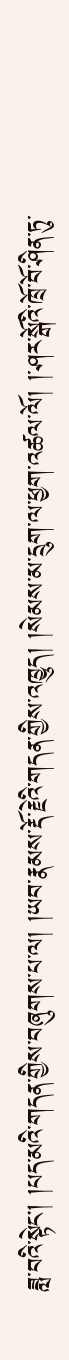ཟླ་བའི་སྟེང། །པད་མའི་གདན་གྱིས་བཞུགས་པ་ལ། །ཡབ་རྣམས་རྡོ་རྗེའི་གདན་གྱིས་འཁྱུད། །སེམས་མ་དྲུག་ལ་ཕྱག་འཚལ་ལོ། །་ཤར་སྒོའི་ཁྲོ་བོ་ཤིན་ཏུ་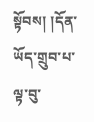སྟོབས། །དོན་ཡོད་གྲུབ་པ་ལྟ་བུ་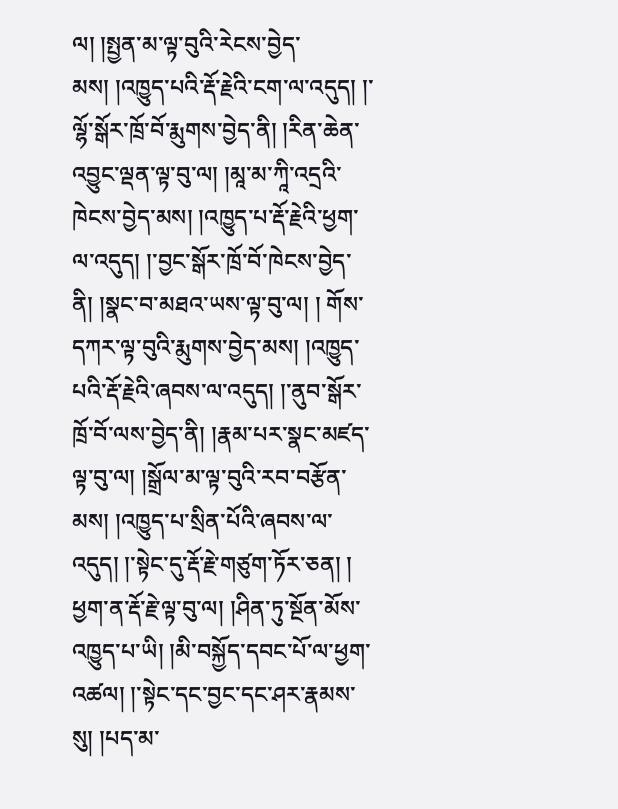ལ། །སྤྱན་མ་ལྟ་བུའི་རེངས་བྱེད་ མས། །འཁྱུད་པའི་རྡོ་རྗེའི་ངག་ལ་འདུད། །་ལྷོ་སྒོར་ཁྲོ་བོ་རྨུགས་བྱེད་ནི། །རིན་ཆེན་འབྱུང་ལྡན་ལྟ་བུ་ལ། །མཱ་མ་ཀཱི་འདྲའི་ཁེངས་བྱེད་མས། །འཁྱུད་པ་རྡོ་རྗེའི་ཕྱག་ལ་འདུད། །་བྱང་སྒོར་ཁྲོ་བོ་ཁེངས་བྱེད་ནི། །སྣང་བ་མཐའ་ཡས་ལྟ་བུ་ལ། ། གོས་དཀར་ལྟ་བུའི་རྨུགས་བྱེད་མས། །འཁྱུད་པའི་རྡོ་རྗེའི་ཞབས་ལ་འདུད། །་ནུབ་སྒོར་ཁྲོ་བོ་ལས་བྱེད་ནི། །རྣམ་པར་སྣང་མཛད་ལྟ་བུ་ལ། །སྒྲོལ་མ་ལྟ་བུའི་རབ་བརྩོན་མས། །འཁྱུད་པ་སྲིན་པོའི་ཞབས་ལ་འདུད། །་སྟེང་དུ་རྡོ་རྗེ་གཙུག་ཏོར་ཅན། ། ཕྱག་ན་རྡོ་རྗེ་ལྟ་བུ་ལ། །ཤིན་ཏུ་སྔོན་མོས་འཁྱུད་པ་ཡི། །མི་བསྐྱོད་དབང་པོ་ལ་ཕྱག་འཚལ། །་སྟེང་དང་བྱང་དང་ཤར་རྣམས་སུ། །པད་མ་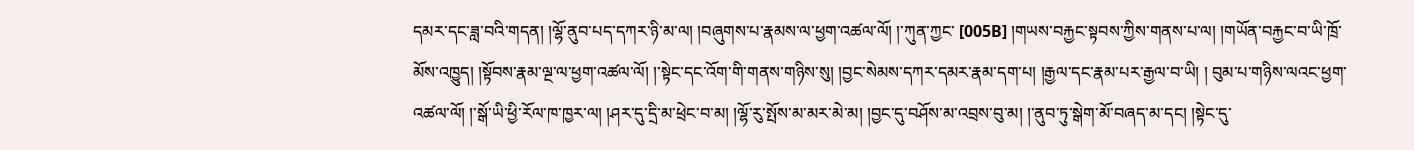དམར་དང་ཟླ་བའི་གདན། །ལྷོ་ནུབ་པད་དཀར་ཉི་མ་ལ། །བཞུགས་པ་རྣམས་ལ་ཕྱག་འཚལ་ལོ། །་ཀུན་ཀྱང་ [005B] །གཡས་བརྐྱང་སྟབས་ཀྱིས་གནས་པ་ལ། །གཡོན་བརྐྱང་བ་ཡི་ཁྲོ་མོས་འཁྱུད། །སྟོབས་རྣམ་ལྔ་ལ་ཕྱག་འཚལ་ལོ། །་སྟེང་དང་འོག་གི་གནས་གཉིས་སུ། །བྱང་སེམས་དཀར་དམར་རྣམ་དག་པ། །རྒྱལ་དང་རྣམ་པར་རྒྱལ་བ་ཡི། ། བུམ་པ་གཉིས་ལའང་ཕྱག་འཚལ་ལོ། །་སྒོ་ཡི་ཕྱི་རོལ་ཁ་ཁྱར་ལ། །ཤར་དུ་དྲི་མ་ཕྲེང་བ་མ། །ལྷོ་རུ་སྤོས་མ་མར་མེ་མ། །བྱང་དུ་བཤོས་མ་འབྲས་བུ་མ། །་ནུབ་ཏུ་སྒེག་མོ་བཞད་མ་དང། །སྟེང་དུ་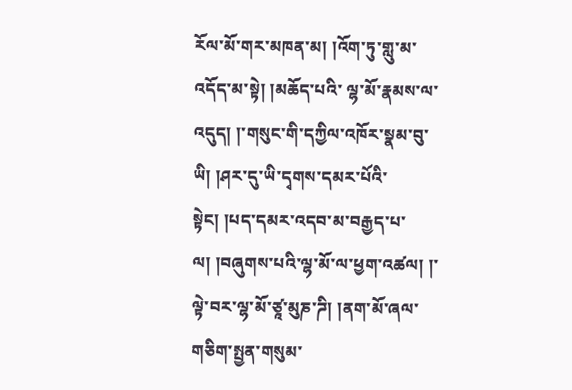རོལ་མོ་གར་མཁན་མ། །འོག་ཏུ་གླུ་མ་འདོད་མ་སྟེ། །མཆོད་པའི་ ལྷ་མོ་རྣམས་ལ་འདུད། །་གསུང་གི་དཀྱིལ་འཁོར་སྣམ་བུ་ཡི། །ཤར་དུ་ཡི་དྭགས་དམར་པོའི་སྟེང། །པད་དམར་འདབ་མ་བརྒྱད་པ་ལ། །བཞུགས་པའི་ལྷ་མོ་ལ་ཕྱག་འཚལ། །་ལྟེ་བར་ལྷ་མོ་ཙཱ་མུཎ་ཌི། །ནག་མོ་ཞལ་གཅིག་སྤྱན་གསུམ་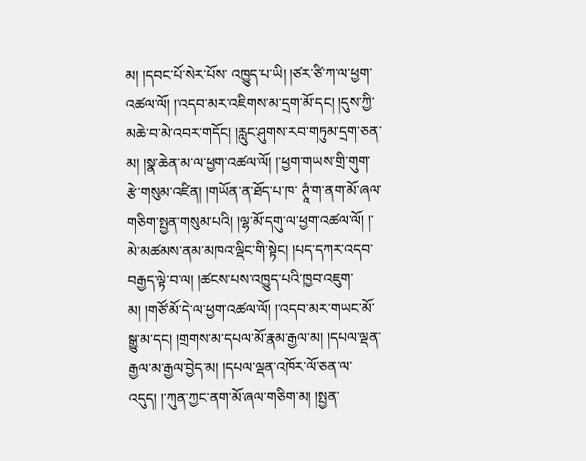མ། །དབང་པོ་སེར་པོས་ འཁྱུད་པ་ཡི། །ཙར་ཙི་ཀ་ལ་ཕྱག་འཚལ་ལོ། །་འདབ་མར་འཇིགས་མ་དྲག་མོ་དང། །དུས་ཀྱི་མཆེ་བ་མེ་འབར་གདོང། །རླུང་ཤུགས་རབ་གཏུམ་དྲག་ཅན་མ། །སྣ་ཆེན་མ་ལ་ཕྱག་འཚལ་ལོ། །་ཕྱག་གཡས་གྲི་གུག་རྩེ་གསུམ་འཛིན། །གཡོན་ན་ཐོད་པ་ཁ་ ཊཱཾ་ག་ནག་མོ་ཞལ་གཅིག་སྤྱན་གསུམ་པའི། །ལྷ་མོ་དགུ་ལ་ཕྱག་འཚལ་ལོ། །་མེ་མཚམས་ནམ་མཁའ་ལྡིང་གི་སྟེང། །པད་དཀར་འདབ་བརྒྱད་ལྟེ་བ་ལ། །ཚངས་པས་འཁྱུད་པའི་ཁྱབ་འཇུག་མ། །གཙོ་མོ་དེ་ལ་ཕྱག་འཚལ་ལོ། །་འདབ་མར་གཡང་མོ་ སྒྱུ་མ་དང། །གྲགས་མ་དཔལ་མོ་རྣམ་རྒྱལ་མ། །དཔལ་ལྡན་རྒྱལ་མ་རྒྱལ་བྱེད་མ། །དཔལ་ལྡན་འཁོར་ལོ་ཅན་ལ་འདུད། །་ཀུན་ཀྱང་ནག་མོ་ཞལ་གཅིག་མ། །སྤྱན་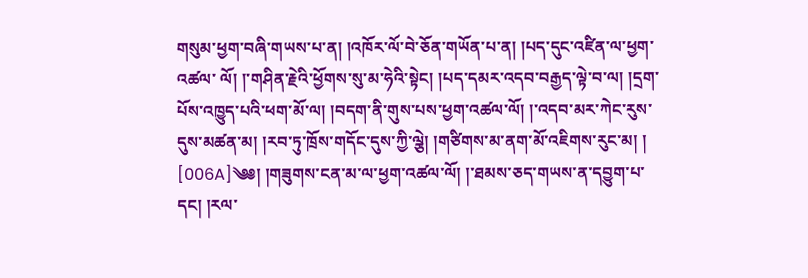གསུམ་ཕྱག་བཞི་གཡས་པ་ན། །འཁོར་ལོ་བེ་ཅོན་གཡོན་པ་ན། །པད་དུང་འཛིན་ལ་ཕྱག་འཚལ་ ལོ། །་གཤིན་རྗེའི་ཕྱོགས་སུ་མ་ཧེའི་སྟེང། །པད་དམར་འདབ་བརྒྱད་ལྟེ་བ་ལ། །དྲག་པོས་འཁྱུད་པའི་ཕག་མོ་ལ། །བདག་ནི་གུས་པས་ཕྱག་འཚལ་ལོ། །་འདབ་མར་ཀེང་རུས་དུས་མཚན་མ། །རབ་ཏུ་ཁྲོས་གདོང་དུས་ཀྱི་ལྕེ། །གཙིགས་མ་ནག་མོ་འཇིགས་རུང་མ། ། [006A]༄༅། །གཟུགས་ངན་མ་ལ་ཕྱག་འཚལ་ལོ། །་ཐམས་ཅད་གཡས་ན་དབྱུག་པ་དང། །རལ་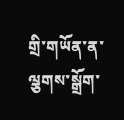གྲི་གཡོན་ན་ལྕགས་སྒྲོག་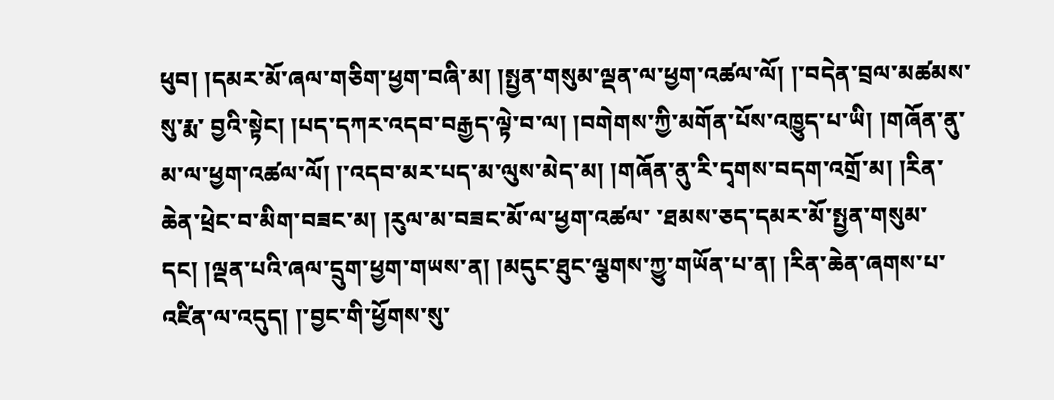ཕུབ། །དམར་མོ་ཞལ་གཅིག་ཕྱག་བཞི་མ། །སྤྱན་གསུམ་ལྡན་ལ་ཕྱག་འཚལ་ལོ། །་བདེན་བྲལ་མཚམས་སུ་རྨ་ བྱའི་སྟེང། །པད་དཀར་འདབ་བརྒྱད་ལྟེ་བ་ལ། །བགེགས་ཀྱི་མགོན་པོས་འཁྱུད་པ་ཡི། །གཞོན་ནུ་མ་ལ་ཕྱག་འཚལ་ལོ། །་འདབ་མར་པད་མ་ལུས་མེད་མ། །གཞོན་ནུ་རི་དྭགས་བདག་འགྲོ་མ། །རིན་ཆེན་ཕྲེང་བ་མིག་བཟང་མ། །རུལ་མ་བཟང་མོ་ལ་ཕྱག་འཚལ་ ་ཐམས་ཅད་དམར་མོ་སྤྱན་གསུམ་དང། །ལྡན་པའི་ཞལ་དྲུག་ཕྱག་གཡས་ན། །མདུང་ཐུང་ལྕགས་ཀྱུ་གཡོན་པ་ན། །རིན་ཆེན་ཞགས་པ་འཛིན་ལ་འདུད། །་བྱང་གི་ཕྱོགས་སུ་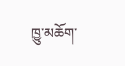ཁྱུ་མཆོག་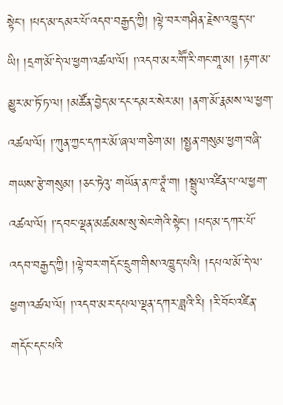སྟེང། །པད་མ་དམར་པོ་འདབ་བརྒྱད་ཀྱི། །ལྟེ་བར་གཤིན་རྗེས་འཁྱུད་པ་ ཡི། །དྲག་མོ་དེ་ལ་ཕྱག་འཚལ་ལོ། །་འདབ་མར་གཽ་རི་གང་གཱ་མ། །རྟག་མ་མྱུར་མ་ཏོ་ཏ་ལ། །མཚོན་བྱེད་མ་དང་དམར་སེར་མ། །ནག་མོ་རྣམས་ལ་ཕྱག་འཚལ་ལོ། །་ཀུན་ཀྱང་དཀར་མོ་ཞལ་གཅིག་མ། །སྤྱན་གསུམ་ཕྱག་བཞི་གཡས་རྩེ་གསུམ། །ཅང་ཏེའུ་ གཡོན་ན་ཁ་ཊཱཾ་ག། །སྦྲུལ་འཛིན་པ་ལ་ཕྱག་འཚལ་ལོ། །་དབང་ལྡན་མཚམས་སུ་སེང་གེའི་སྟེང། །པད་མ་དཀར་པོ་འདབ་བརྒྱད་ཀྱི། །ལྟེ་བར་གདོང་དྲུག་གིས་འཁྱུད་པའི། །དཔལ་མོ་དེ་ལ་ཕྱག་འཚལ་ལོ། །་འདབ་མར་དཔལ་ལྡན་དཀར་ཟླའི་རི། །རི་བོང་འཛིན་ གདོང་དང་པའི་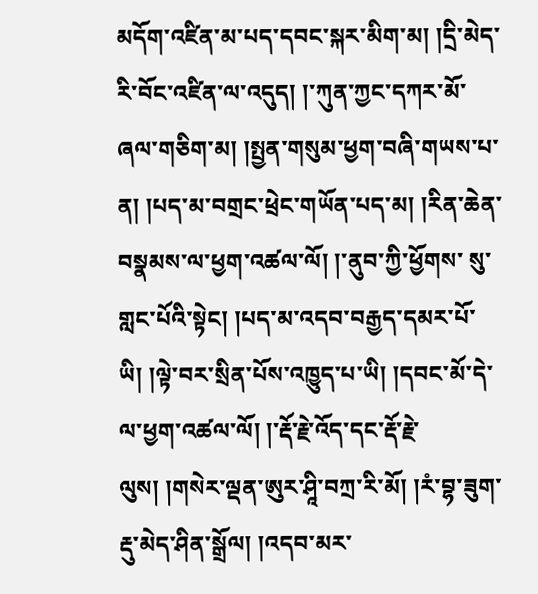མདོག་འཛིན་མ་པད་དབང་སྐར་མིག་མ། །དྲི་མེད་རི་བོང་འཛིན་ལ་འདུད། །་ཀུན་ཀྱང་དཀར་མོ་ཞལ་གཅིག་མ། །སྤྱན་གསུམ་ཕྱག་བཞི་གཡས་པ་ན། །པད་མ་བགྲང་ཕྲེང་གཡོན་པད་མ། །རིན་ཆེན་བསྣམས་ལ་ཕྱག་འཚལ་ལོ། །་ནུབ་ཀྱི་ཕྱོགས་ སུ་གླང་པོའི་སྟེང། །པད་མ་འདབ་བརྒྱད་དམར་པོ་ཡི། །ལྟེ་བར་སྲིན་པོས་འཁྱུད་པ་ཡི། །དབང་མོ་དེ་ལ་ཕྱག་འཚལ་ལོ། །་རྡོ་རྗེ་འོད་དང་རྡོ་རྗེ་ལུས། །གསེར་ལྡན་ཨུར་ཤཱི་བཀྲ་རི་མོ། །རཾ་བྷ་ཟུག་རྡུ་མེད་ཤིན་སྒྲོལ། །འདབ་མར་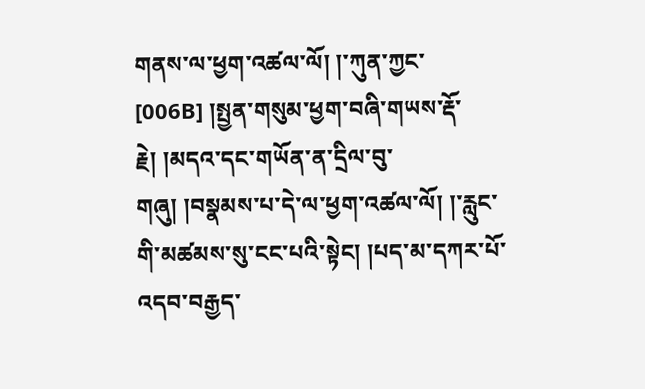གནས་ལ་ཕྱག་འཚལ་ལོ། །་ཀུན་ཀྱང་ [006B] །སྤྱན་གསུམ་ཕྱག་བཞི་གཡས་རྡོ་རྗེ། །མདའ་དང་གཡོན་ན་དྲིལ་བུ་གཞུ། །བསྣམས་པ་དེ་ལ་ཕྱག་འཚལ་ལོ། །་རླུང་གི་མཚམས་སུ་ངང་པའི་སྟེང། །པད་མ་དཀར་པོ་འདབ་བརྒྱད་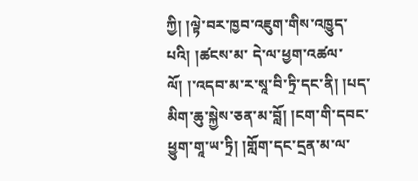ཀྱི། །ལྟེ་བར་ཁྱབ་འཇུག་གིས་འཁྱུད་པའི། །ཚངས་མ་ དེ་ལ་ཕྱག་འཚལ་ལོ། །་འདབ་མ་ར་སཱ་བི་ཏྲི་དང་ནི། །པད་མིག་ཆུ་སྐྱེས་ཅན་མ་བློ། །ངག་གི་དབང་ཕྱུག་གཱ་ཡ་ཏྲི། །གློག་དང་དྲན་མ་ལ་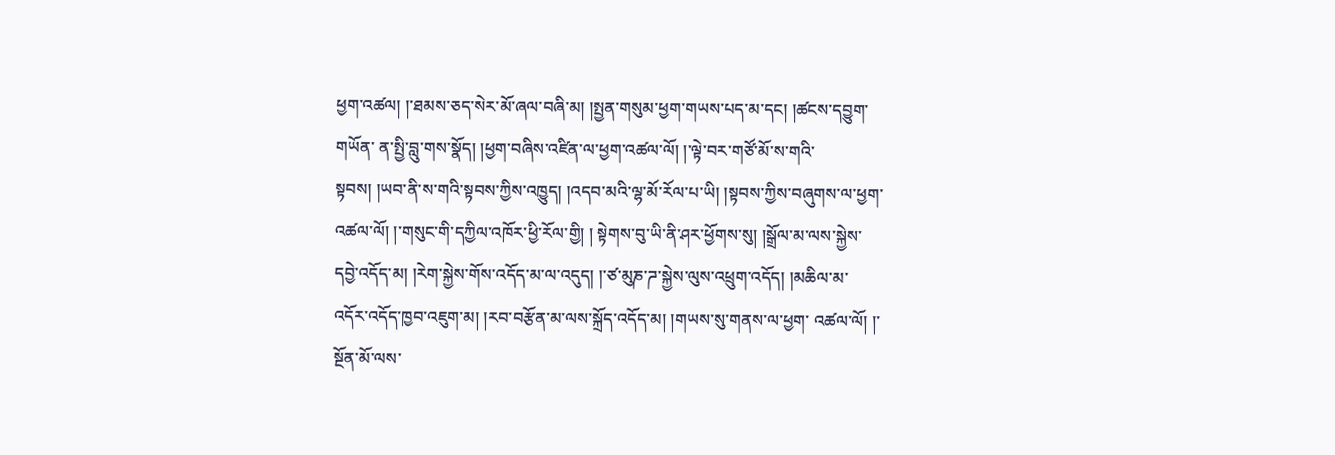ཕྱག་འཚལ། །་ཐམས་ཅད་སེར་མོ་ཞལ་བཞི་མ། །སྤྱན་གསུམ་ཕྱག་གཡས་པད་མ་དང། །ཚངས་དབྱུག་གཡོན་ ན་སྤྱི་བླུ་གས་སྣོད། །ཕྱག་བཞིས་འཛིན་ལ་ཕྱག་འཚལ་ལོ། །་ལྟེ་བར་གཙོ་མོ་ས་གའི་སྟབས། །ཡབ་ནི་ས་གའི་སྟབས་ཀྱིས་འཁྱུད། །འདབ་མའི་ལྷ་མོ་རོལ་པ་ཡི། །སྟབས་ཀྱིས་བཞུགས་ལ་ཕྱག་འཚལ་ལོ། །་གསུང་གི་དཀྱིལ་འཁོར་ཕྱི་རོལ་གྱི། ། སྟེགས་བུ་ཡི་ནི་ཤར་ཕྱོགས་སུ། །སྒྲོལ་མ་ལས་སྐྱེས་དབྱེ་འདོད་མ། །རེག་སྐྱེས་གོས་འདོད་མ་ལ་འདུད། །་ཙ་མུཎ་ཌ་སྐྱེས་ལུས་འཕྲུག་འདོད། །མཆིལ་མ་འདོར་འདོད་ཁྱབ་འཇུག་མ། །རབ་བརྩོན་མ་ལས་སྐྲོད་འདོད་མ། །གཡས་སུ་གནས་ལ་ཕྱག་ འཚལ་ལོ། །་སྔོན་མོ་ལས་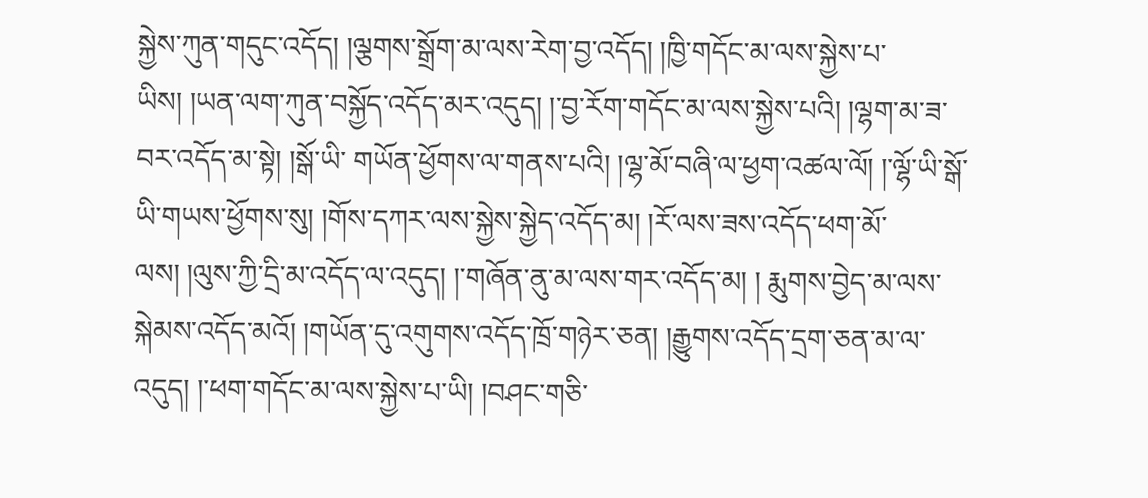སྐྱེས་ཀུན་གདུང་འདོད། །ལྕགས་སྒྲོག་མ་ལས་རེག་བྱ་འདོད། །ཁྱི་གདོང་མ་ལས་སྐྱེས་པ་ཡིས། །ཡན་ལག་ཀུན་བསྐྱོད་འདོད་མར་འདུད། །་བྱ་རོག་གདོང་མ་ལས་སྐྱེས་པའི། །ལྷག་མ་ཟ་བར་འདོད་མ་སྟེ། །སྒོ་ཡི་ གཡོན་ཕྱོགས་ལ་གནས་པའི། །ལྷ་མོ་བཞི་ལ་ཕྱག་འཚལ་ལོ། །་ལྷོ་ཡི་སྒོ་ཡི་གཡས་ཕྱོགས་སུ། །གོས་དཀར་ལས་སྐྱེས་སྐྱེད་འདོད་མ། །རོ་ལས་ཟས་འདོད་ཕག་མོ་ལས། །ལུས་ཀྱི་དྲི་མ་འདོད་ལ་འདུད། །་གཞོན་ནུ་མ་ལས་གར་འདོད་མ། ། རྨུགས་བྱེད་མ་ལས་སྐེམས་འདོད་མའོ། །གཡོན་དུ་འགུགས་འདོད་ཁྲོ་གཉེར་ཅན། །རྒྱུགས་འདོད་དྲག་ཅན་མ་ལ་འདུད། །་ཕག་གདོང་མ་ལས་སྐྱེས་པ་ཡི། །བཤང་གཅི་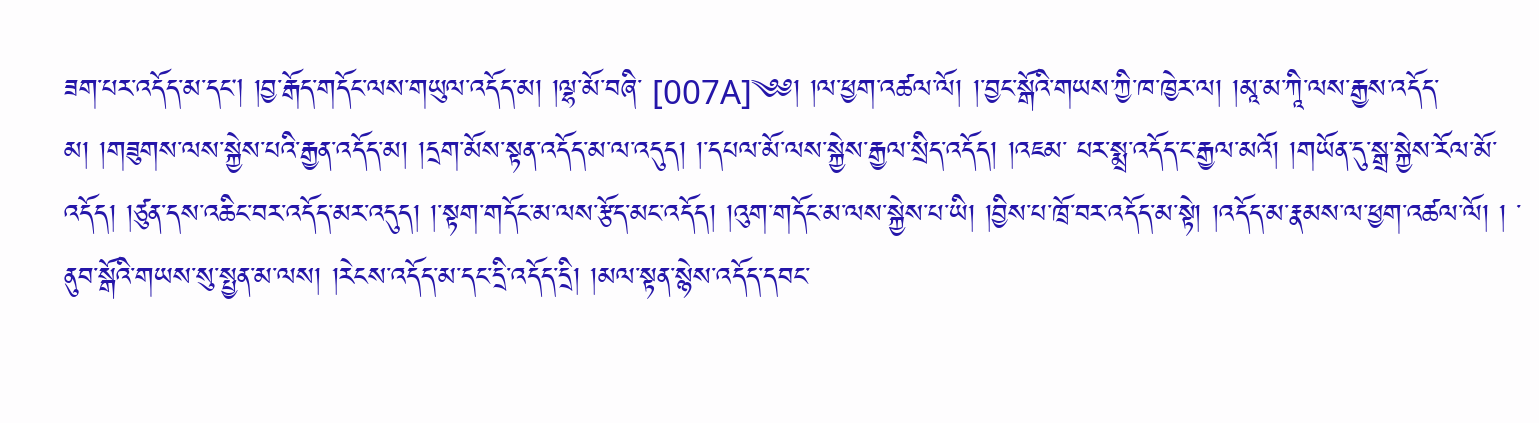ཟག་པར་འདོད་མ་དང། །བྱ་རྒོད་གདོང་ལས་གཡུལ་འདོད་མ། །ལྷ་མོ་བཞི་ [007A]༄༅། །ལ་ཕྱག་འཚལ་ལོ། །་བྱང་སྒོའི་གཡས་ཀྱི་ཁ་ཁྱེར་ལ། །མཱ་མ་ཀཱི་ལས་རྒྱས་འདོད་མ། །གཟུགས་ལས་སྐྱེས་པའི་རྒྱན་འདོད་མ། །དྲག་མོས་སྟན་འདོད་མ་ལ་འདུད། །་དཔལ་མོ་ལས་སྐྱེས་རྒྱལ་སྲིད་འདོད། །འཇམ་ པར་སྨྲ་འདོད་ང་རྒྱལ་མའོ། །གཡོན་དུ་སྒྲ་སྐྱེས་རོལ་མོ་འདོད། །ཙུན་དས་འཆིང་བར་འདོད་མར་འདུད། །་སྟག་གདོང་མ་ལས་རྩོད་མང་འདོད། །འུག་གདོང་མ་ལས་སྐྱེས་པ་ཡི། །བྱིས་པ་ཁྲོ་བར་འདོད་མ་སྟེ། །འདོད་མ་རྣམས་ལ་ཕྱག་འཚལ་ལོ། ། ་ནུབ་སྒོའི་གཡས་སུ་སྤྱན་མ་ལས། །རེངས་འདོད་མ་དང་དྲི་འདོད་དྲི། །མལ་སྟན་སྙེས་འདོད་དབང་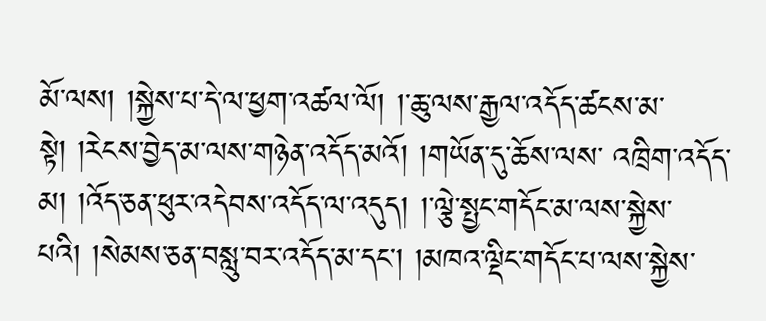མོ་ལས། །སྐྱེས་པ་དེ་ལ་ཕྱག་འཚལ་ལོ། །་ཆུ་ལས་རྒྱལ་འདོད་ཚངས་མ་སྟེ། །རེངས་བྱེད་མ་ལས་གཉེན་འདོད་མའོ། །གཡོན་དུ་ཆོས་ལས་ འཁྲིག་འདོད་མ། །འོད་ཅན་ཕུར་འདེབས་འདོད་ལ་འདུད། །་ལྕེ་སྤྱང་གདོང་མ་ལས་སྐྱེས་པའི། །སེམས་ཅན་བསླུ་བར་འདོད་མ་དང། །མཁའ་ལྡིང་གདོང་པ་ལས་སྐྱེས་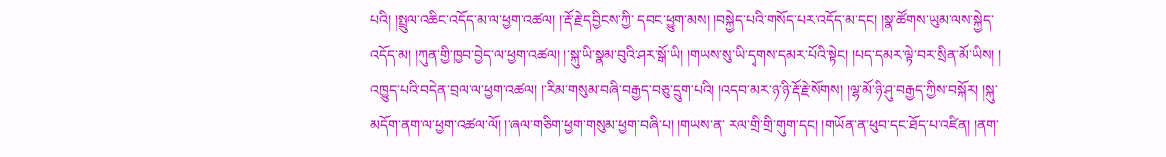པའི། །སྤྲུལ་འཆིང་འདོད་མ་ལ་ཕྱག་འཚལ། །་རྡོ་རྗེ་དབྱིངས་ཀྱི་ དབང་ཕྱུག་མས། །བསྐྱེད་པའི་གསོད་པར་འདོད་མ་དང། །སྣ་ཚོགས་ཡུམ་ལས་སྐྱེད་འདོད་མ། །ཀུན་གྱི་ཁྱབ་བྱེད་ལ་ཕྱག་འཚལ། །་སྐུ་ཡི་སྣམ་བུའི་ཤར་སྒོ་ཡི། །གཡས་སུ་ཡི་དྭགས་དམར་པོའི་སྟེང། །པད་དམར་ལྟེ་བར་སྲིན་མོ་ཡིས། ། འཁྱུད་པའི་བདེན་བྲལ་ལ་ཕྱག་འཚལ། །་རིམ་གསུམ་བཞི་བརྒྱད་བཅུ་དྲུག་པའི། །འདབ་མར་ཉ་ཉི་རྡོ་རྗེ་སོགས། །ལྷ་མོ་ཉི་ཤུ་བརྒྱད་ཀྱིས་བསྐོར། །སྐུ་མདོག་ནག་ལ་ཕྱག་འཚལ་ལོ། །་ཞལ་གཅིག་ཕྱག་གསུམ་ཕྱག་བཞི་པ། །གཡས་ན་ རལ་གྲི་གྲི་གུག་དང། །གཡོན་ན་ཕུབ་དང་ཐོད་པ་འཛིན། །ནག་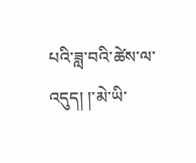པའི་ཟླ་བའི་ཚེས་ལ་འདུད། །་མེ་ཡི་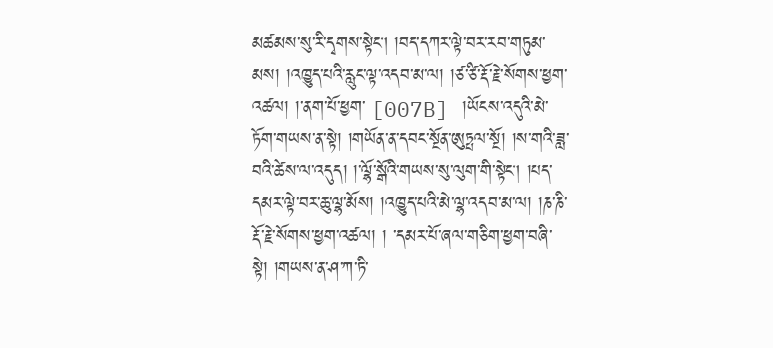མཚམས་སུ་རི་དྭགས་སྟེང། །བད་དཀར་ལྟེ་བར་རབ་གཏུམ་མས། །འཁྱུད་པའི་རླུང་ལྟ་འདབ་མ་ལ། །ཙ་ཙི་རྡོ་རྗེ་སོགས་ཕྱག་འཚལ། །་ནག་པོ་ཕྱག་ [007B] །ཡོངས་འདུའི་མེ་ཏོག་གཡས་ན་སྟེ། །གཡོན་ན་དབང་སྔོན་ཨུཏྤལ་སྔོ། །ས་གའི་ཟླ་བའི་ཚེས་ལ་འདུད། །་ལྷོ་སྒོའི་གཡས་སུ་ལུག་གི་སྟེང། །པད་དམར་ལྟེ་བར་ཆུ་ལྷ་མོས། །འཁྱུད་པའི་མེ་ལྷ་འདབ་མ་ལ། །ཎ་ཎི་རྡོ་རྗེ་སོགས་ཕྱག་འཚལ། ། ་དམར་པོ་ཞལ་གཅིག་ཕྱག་བཞི་སྟེ། །གཡས་ན་ཤ་ཀ་ཏི་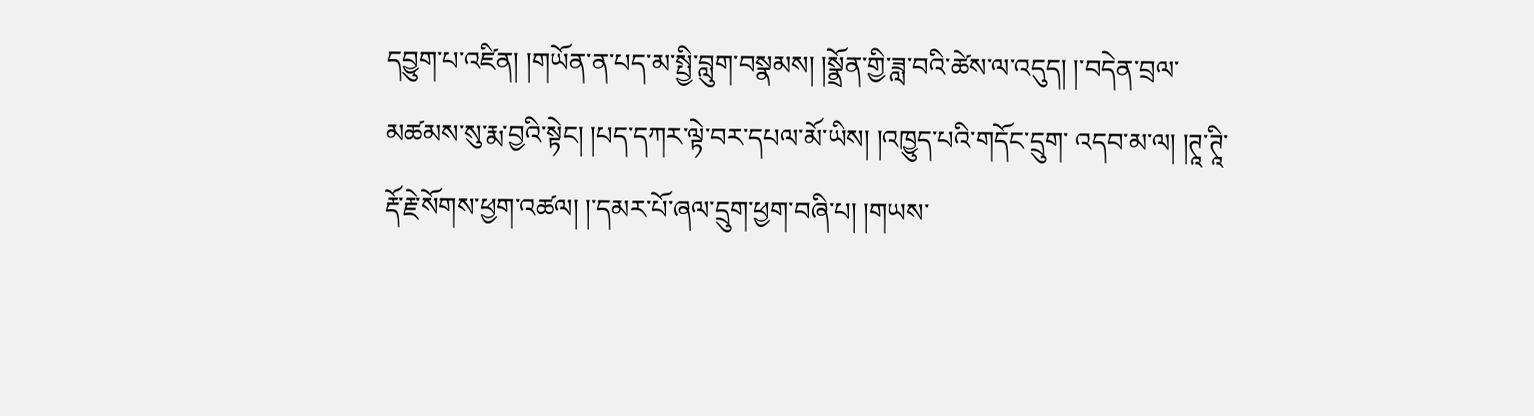དབྱུག་པ་འཛིན། །གཡོན་ན་པད་མ་སྤྱི་བླུག་བསྣམས། །སྣྲོན་གྱི་ཟླ་བའི་ཚེས་ལ་འདུད། །་བདེན་བྲལ་མཚམས་སུ་རྨ་བྱའི་སྟེང། །པད་དཀར་ལྟེ་བར་དཔལ་མོ་ཡིས། །འཁྱུད་པའི་གདོང་དྲུག་ འདབ་མ་ལ། །ཊཱ་ཊཱི་རྡོ་རྗེ་སོགས་ཕྱག་འཚལ། །་དམར་པོ་ཞལ་དྲུག་ཕྱག་བཞི་པ། །གཡས་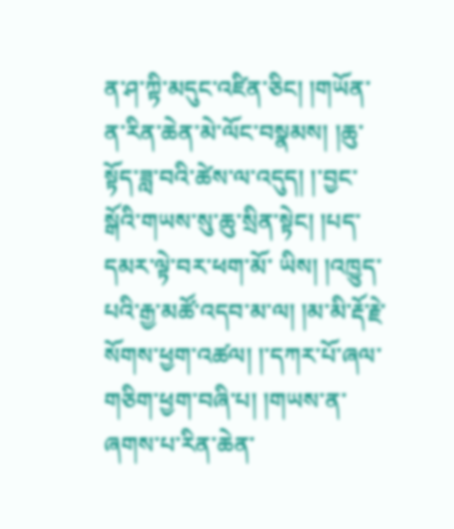ན་ཤ་ཀྟི་མདུང་འཛིན་ཅིང། །གཡོན་ན་རིན་ཆེན་མེ་ལོང་བསྣམས། །ཆུ་སྟོད་ཟླ་བའི་ཚེས་ལ་འདུད། །་བྱང་སྒོའི་གཡས་སུ་ཆུ་སྲིན་སྟེང། །པད་དམར་ལྟེ་བར་ཕག་མོ་ ཡིས། །འཁྱུད་པའི་རྒྱ་མཚོ་འདབ་མ་ལ། །མ་མི་རྡོ་རྗེ་སོགས་ཕྱག་འཚལ། །་དཀར་པོ་ཞལ་གཅིག་ཕྱག་བཞི་པ། །གཡས་ན་ཞགས་པ་རིན་ཆེན་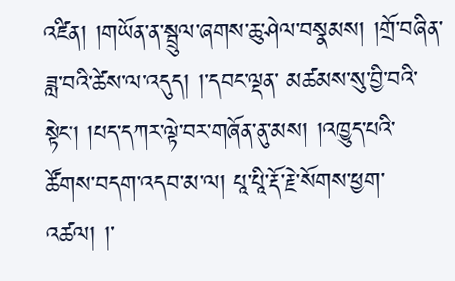འཛིན། །གཡོན་ན་སྦྲུལ་ཞགས་ཆུ་ཤེལ་བསྣམས། །གྲོ་བཞིན་ཟླ་བའི་ཚེས་ལ་འདུད། །་དབང་ལྡན་ མཚམས་སུ་བྱི་བའི་སྟེང། །པད་དཀར་ལྟེ་བར་གཞོན་ནུ་མས། །འཁྱུད་པའི་ཚོགས་བདག་འདབ་མ་ལ། པཱ་པཱི་རྡོ་རྗེ་སོགས་ཕྱག་འཚལ། །་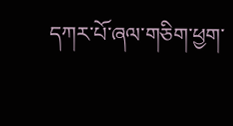དཀར་པོ་ཞལ་གཅིག་ཕྱག་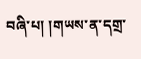བཞི་པ། །གཡས་ན་དགྲ་